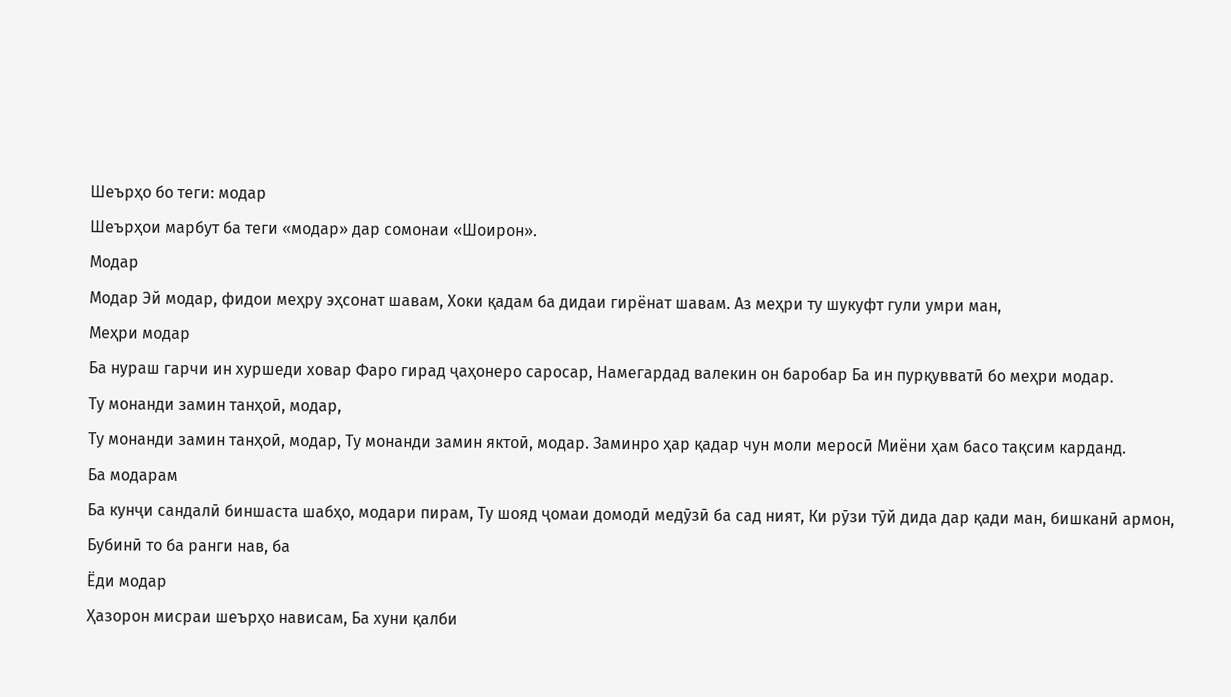Шеърҳо бо теги: модар
Шеърҳои марбут ба теги «модар» дар сомонаи «Шоирон».
Модар
Модар Эй модар, фидои меҳру эҳсонат шавам, Хоки қадам ба дидаи гирёнат шавам. Аз меҳри ту шукуфт гули умри ман,
Меҳри модар
Ба нураш гарчи ин хуршеди ховар Фаро гирад ҷаҳонеро саросар, Намегардад валекин он баробар Ба ин пурқувватӣ бо меҳри модар.
Ту монанди замин танҳоӣ, модар,
Ту монанди замин танҳоӣ, модар, Ту монанди замин яктоӣ, модар. Заминро ҳар қадар чун моли меросӣ Миёни ҳам басо тақсим карданд.
Ба модарам
Ба кунҷи сандалӣ биншаста шабҳо, модари пирам, Ту шояд ҷомаи домодӣ медӯзӣ ба сад ният, Ки рӯзи тӯй дида дар қади ман, бишканӣ армон, Бубинӣ то ба ранги нав, ба
Ёди модар
Ҳазорон мисраи шеърҳо нависам, Ба хуни қалби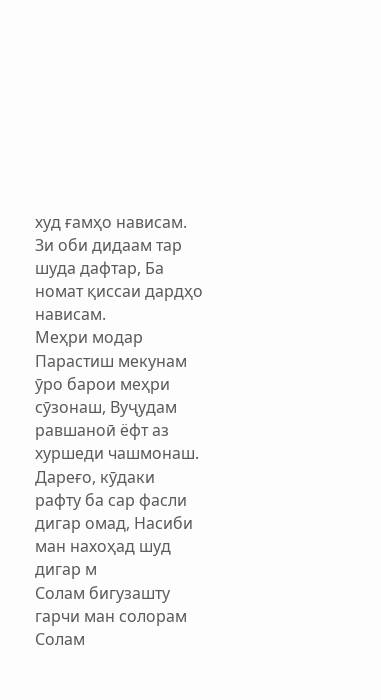худ ғамҳо нависам. Зи оби дидаам тар шуда дафтар, Ба номат қиссаи дардҳо нависам.
Меҳри модар
Парастиш мекунам ӯро барои меҳри сӯзонаш, Вуҷудам равшаноӣ ёфт аз хуршеди чашмонаш. Дареғо, кӯдаки рафту ба сар фасли дигар омад, Насиби ман нахоҳад шуд дигар м
Солам бигузашту гарчи ман солорам
Солам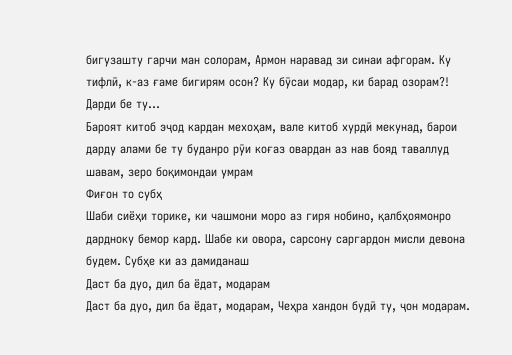бигузашту гарчи ман солорам, Армон наравад зи синаи афгорам. Ку тифлӣ, к-аз ғаме бигирям осон? Ку бӯсаи модар, ки барад озорам?!
Дарди бе ту...
Бароят китоб эҷод кардан мехоҳам, вале китоб хурдӣ мекунад, барои дарду алами бе ту буданро рӯи коғаз овардан аз нав бояд таваллуд шавам, зеро боқимондаи умрам
Фиғон то субҳ
Шаби сиёҳи торике, ки чашмони моро аз гиря нобино, қалбҳоямонро дардноку бемор кард. Шабе ки овора, сарсону саргардон мисли девона будем. Субҳе ки аз дамиданаш
Даст ба дуо, дил ба ёдат, модарам
Даст ба дуо, дил ба ёдат, модарам, Чеҳра хандон будӣ ту, ҷон модарам.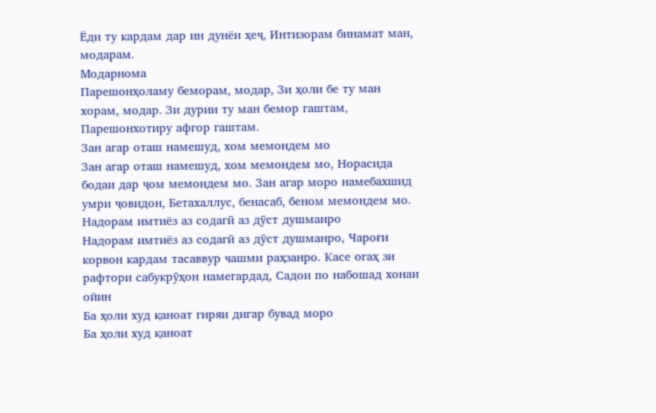Ёди ту кардам дар ин дунёи ҳеҷ, Интизорaм бинамат ман, модарам.
Модарнома
Парешонҳоламу беморам, модар, Зи ҳоли бе ту ман хорам, модар. Зи дурии ту ман бемор гаштам, Парешонхотиру афгор гаштам.
Зан агар оташ намешуд, хом мемондем мо
Зан агар оташ намешуд, хом мемондем мо, Норасида бодаи дар ҷом мемондем мо. Зан агар моро намебахшид умри ҷовидон, Бетахаллус, бенасаб, беном мемондем мо.
Надорам имтиёз аз содагӣ аз дӯст душманро
Надорам имтиёз аз содагӣ аз дӯст душманро, Чароғи корвон кардам тасаввур чашми раҳзанро. Касе огаҳ зи рафтори сабукрӯҳон намегардад, Садои по набошад хонаи ойин
Ба ҳоли худ қаноат гиряи дигар бувад моро
Ба ҳоли худ қаноат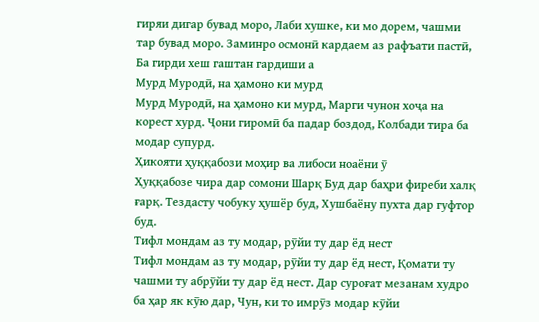гиряи дигар бувад моро, Лаби хушке, ки мо дорем, чашми тар бувад моро. Заминро осмонӣ кардаем аз рафъати пастӣ, Ба гирди хеш гаштан гардиши а
Мурд Муродӣ, на ҳамоно ки мурд
Мурд Муродӣ, на ҳамоно ки мурд, Марги чунон хоҷа на корест хурд. Ҷони гиромӣ ба падар боздод, Колбади тира ба модар супурд.
Ҳикояти ҳуққабози моҳир ва либоси ноаёни ӯ
Ҳуққабозе чира дар сомони Шарқ Буд дар баҳри фиреби халқ ғарқ. Тездасту чобуку ҳушёр буд, Хушбаёну пухта дар гуфтор буд.
Тифл мондам аз ту модар, рӯйи ту дар ёд нест
Тифл мондам аз ту модар, рӯйи ту дар ёд нест, Қомати ту чашми ту абрӯйи ту дар ёд нест. Дар суроғат мезанам худро ба ҳар як кӯю дар, Чун, ки то имрӯз модар кӯйи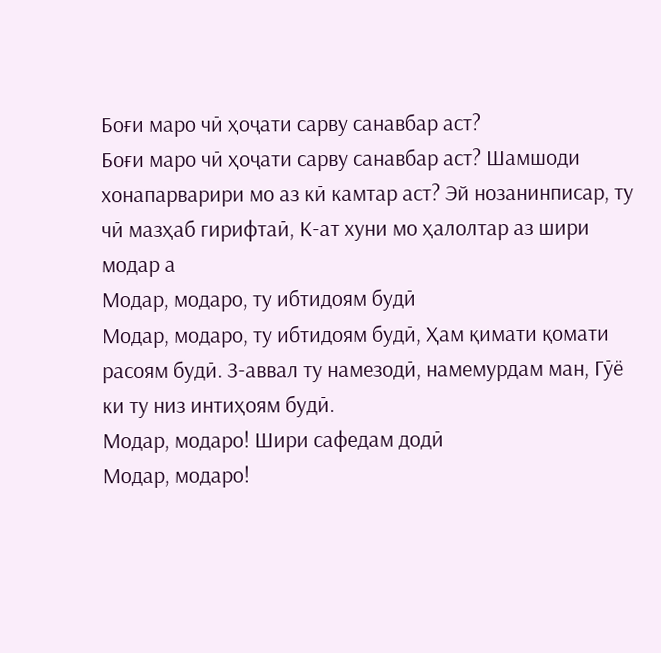Боғи маро чӣ ҳоҷати сарву санавбар аст?
Боғи маро чӣ ҳоҷати сарву санавбар аст? Шамшоди хонапарварири мо аз кӣ камтар аст? Эй нозанинписар, ту чӣ мазҳаб гирифтаӣ, К-ат хуни мо ҳалолтар аз шири модар а
Модар, модаро, ту ибтидоям будӣ
Модар, модаро, ту ибтидоям будӣ, Ҳам қимати қомати расоям будӣ. З-аввал ту намезодӣ, намемурдам ман, Гӯё ки ту низ интиҳоям будӣ.
Модар, модаро! Шири сафедам додӣ
Модар, модаро!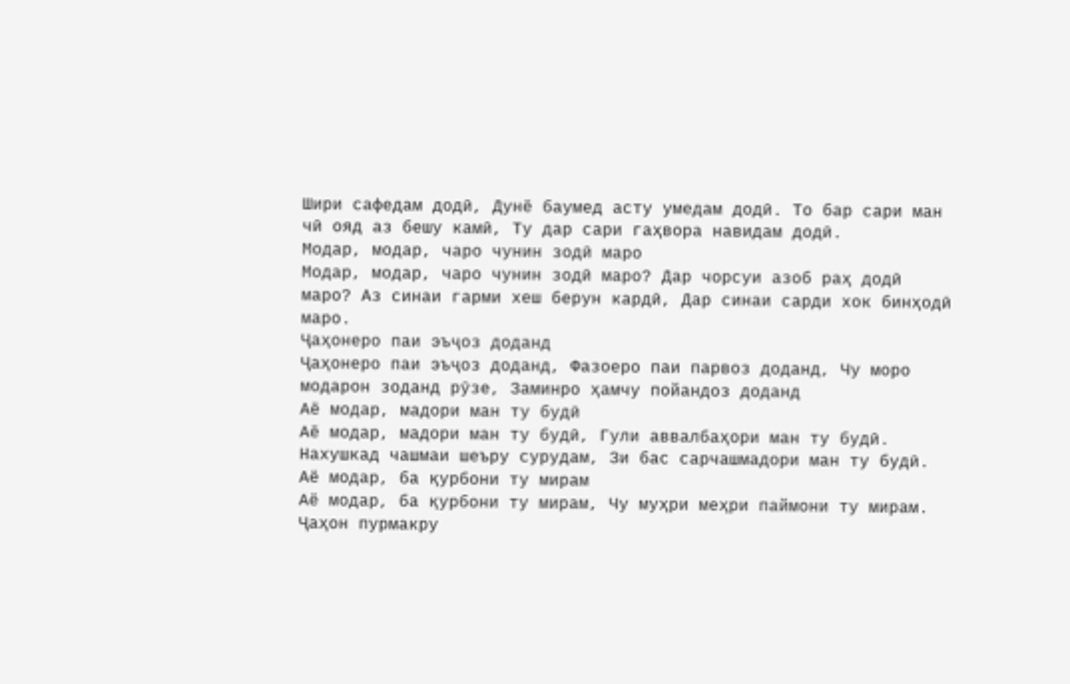Шири сафедам додӣ, Дунё баумед асту умедам додӣ. То бар сари ман чӣ ояд аз бешу камӣ, Ту дар сари гаҳвора навидам додӣ.
Модар, модар, чаро чунин зодӣ маро
Модар, модар, чаро чунин зодӣ маро? Дар чорсуи азоб раҳ додӣ маро? Аз синаи гарми хеш берун кардӣ, Дар синаи сарди хок бинҳодӣ маро.
Ҷаҳонеро паи эъҷоз доданд
Ҷаҳонеро паи эъҷоз доданд, Фазоеро паи парвоз доданд, Чу моро модарон зоданд рӯзе, Заминро ҳамчу пойандоз доданд
Аё модар, мадори ман ту будӣ
Аё модар, мадори ман ту будӣ, Гули аввалбаҳори ман ту будӣ. Нахушкад чашмаи шеъру сурудам, Зи бас сарчашмадори ман ту будӣ.
Аё модар, ба қурбони ту мирам
Аё модар, ба қурбони ту мирам, Чу муҳри меҳри паймони ту мирам. Ҷаҳон пурмакру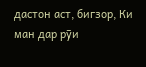дастон аст, бигзор, Ки ман дар рӯи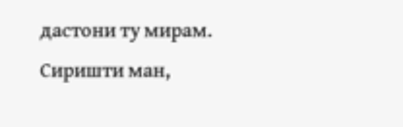дастони ту мирам.
Сиришти ман,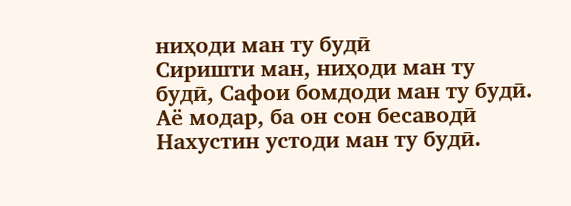ниҳоди ман ту будӣ
Сиришти ман, ниҳоди ман ту будӣ, Сафои бомдоди ман ту будӣ. Аё модар, ба он сон бесаводӣ Нахустин устоди ман ту будӣ.